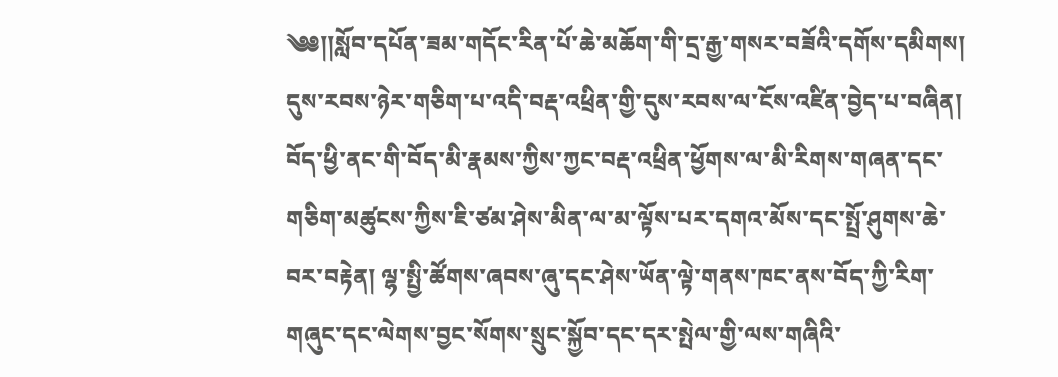༄༅།།སློབ་དཔོན་ཟམ་གདོང་རིན་པོ་ཆེ་མཆོག་གི་དྲ་རྒྱ་གསར་བཟོའི་དགོས་དམིགས།
དུས་རབས་ཉེར་གཅིག་པ་འདི་བརྡ་འཕྲིན་གྱི་དུས་རབས་ལ་ངོས་འཛིན་བྱེད་པ་བཞིན། བོད་ཕྱི་ནང་གི་བོད་མི་རྣམས་ཀྱིས་ཀྱང་བརྡ་འཕྲིན་ཕྱོགས་ལ་མི་རིགས་གཞན་དང་གཅིག་མཚུངས་ཀྱིས་ཇི་ཙམ་ཤེས་མིན་ལ་མ་ལྟོས་པར་དགའ་མོས་དང་སྤྲོ་ཤུགས་ཆེ་བར་བརྟེན། ལྷ་སྤྱི་ཚོགས་ཞབས་ཞུ་དང་ཤེས་ཡོན་ལྟེ་གནས་ཁང་ནས་བོད་ཀྱི་རིག་གཞུང་དང་ལེགས་བྱང་སོགས་སྲུང་སྐྱོབ་དང་དར་སྤེལ་གྱི་ལས་གཞིའི་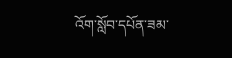འོག་སློབ་དཔོན་ཟམ་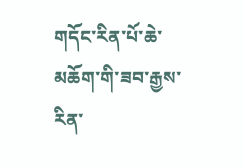གདོང་ཪིན་པོ་ཆེ་མཆོག་གི་ཟབ་རྒྱས་རིན་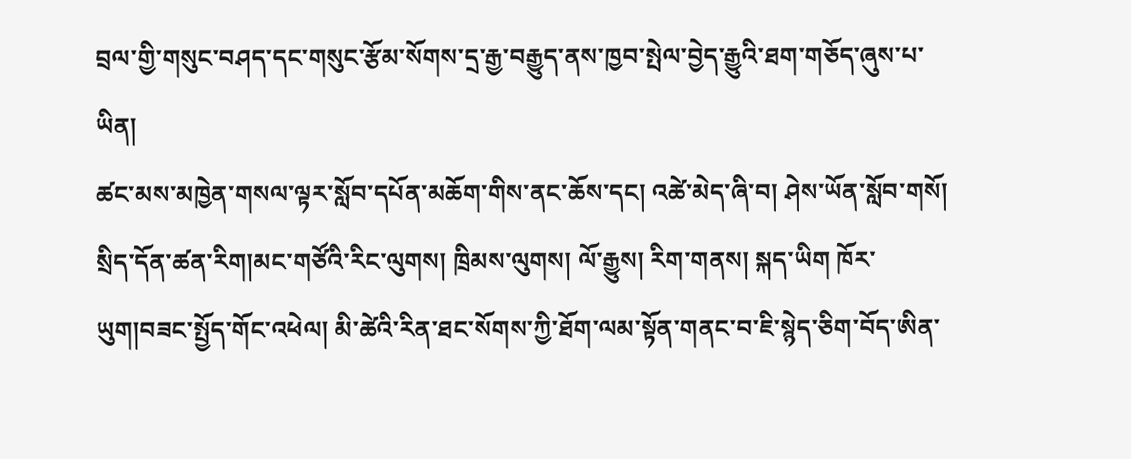བྲལ་གྱི་གསུང་བཤད་དང་གསུང་རྩོམ་སོགས་དྲ་རྒྱ་བརྒྱུད་ནས་ཁྱབ་སྤེལ་བྱེད་རྒྱུའི་ཐག་གཅོད་ཞུས་པ་ཡིན།
ཚང་མས་མཁྱེན་གསལ་ལྟར་སློབ་དཔོན་མཆོག་གིས་ནང་ཆོས་དང། འཚེ་མེད་ཞི་བ། ཤེས་ཡོན་སློབ་གསོ། སྲིད་དོན་ཚན་རིག།མང་གཙོའི་རིང་ལུགས། ཁྲིམས་ལུགས། ལོ་རྒྱུས། རིག་གནས། སྐད་ཡིག ཁོར་ཡུག།བཟང་སྤྱོད་གོང་འཕེལ། མི་ཚེའི་རིན་ཐང་སོགས་ཀྱི་ཐོག་ལམ་སྟོན་གནང་བ་ཇི་སྙེད་ཅིག་བོད་ཨིན་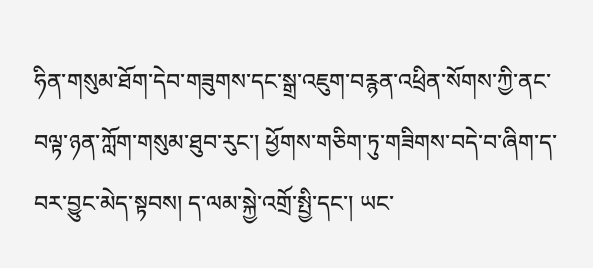ཧིན་གསུམ་ཐོག་དེབ་གཟུགས་དང་སྒྲ་འཇུག་བརྙན་འཕྲིན་སོགས་ཀྱི་ནང་བལྟ་ཉན་ཀློག་གསུམ་ཐུབ་རུང་། ཕྱོགས་གཅིག་ཏུ་གཟིགས་བདེ་བ་ཞིག་ད་བར་བྱུང་མེད་སྟབས། ད་ལམ་སྐྱེ་འགྲོ་སྤྱི་དང་། ཡང་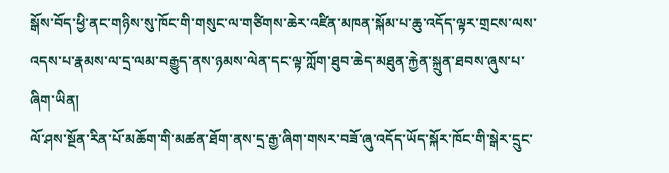སྒོས་བོད་ཕྱི་ནང་གཉིས་སུ་ཁོང་གི་གསུང་ལ་གཙིགས་ཆེར་འཛིན་མཁན་སྐོམ་པ་ཆུ་འདོད་ལྟར་གྲངས་ལས་འདས་པ་རྣམས་ལ་དྲ་ལམ་བརྒྱུད་ནས་ཉམས་ལེན་དང་ལྟ་ཀློག་ཐུབ་ཆེད་མཐུན་རྐྱེན་སྐྲུན་ཐབས་ཞུས་པ་ཞིག་ཡིན།
ལོ་ཤས་སྔོན་རིན་པོ་མཆོག་གི་མཚན་ཐོག་ནས་དྲ་རྒྱ་ཞིག་གསར་བཟོ་ཞུ་འདོད་ཡོད་སྐོར་ཁོང་གི་སྒེར་དྲུང་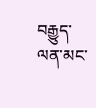བརྒྱུད་ལན་མང་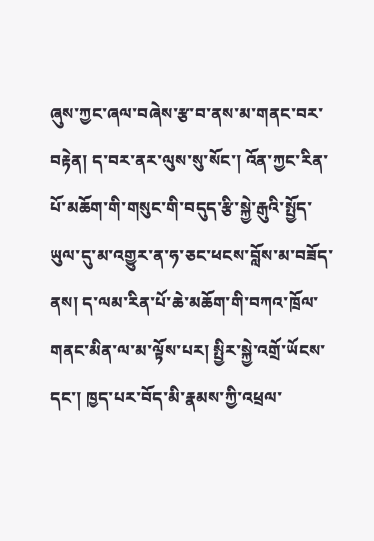ཞུས་ཀྱང་ཞལ་བཞེས་རྩ་བ་ནས་མ་གནང་བར་བརྟེན། ད་བར་ནར་ལུས་སུ་སོང་། འོན་ཀྱང་རིན་པོ་མཆོག་གི་གསུང་གི་བདུད་རྩི་སྐྱེ་རྒུའི་སྤྱོད་ཡུལ་དུ་མ་འགྱུར་ན་ཧ་ཅང་ཕངས་བློས་མ་བཟོད་ནས། ད་ལམ་ཪིན་པོ་ཆེ་མཆོག་གི་བཀའ་ཁྲོལ་གནང་མིན་ལ་མ་ལྟོས་པར། སྤྱིར་སྐྱེ་འགྲོ་ཡོངས་དང་། ཁྱད་པར་བོད་མི་རྣམས་ཀྱི་འཕྲལ་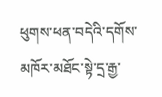ཕུགས་ཕན་བདེའི་དགོས་མཁོར་མཐོང་སྟེ་དྲ་རྒྱ་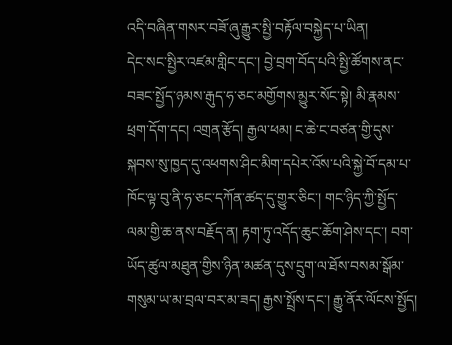འདི་བཞིན་གསར་བཟོ་ཞུ་རྒྱུར་སྤྱི་བརྟོལ་བསྐྱེད་པ་ཡིན།
དེང་སང་སྤྱིར་འཛམ་གླིང་དང་། བྱེ་བྲག་བོད་པའི་སྤྱི་ཚོགས་ནང་བཟང་སྤྱོད་ཉམས་རྒུད་ཧ་ཅང་མགྱོགས་མྱུར་སོང་སྟེ། མི་རྣམས་ཕྲག་དོག་དང། འགྲན་རྩོད། རྒྱལ་ཕམ། ང་ཆེ་ང་བཙན་གྱི་དུས་སྐབས་སུ་ཁྱད་དུ་འཕགས་ཤིང་མིག་དཔེར་འོས་པའི་སྐྱེ་བོ་དམ་པ་ཁོང་ལྟ་བུ་ནི་ཧ་ཅང་དཀོན་ཚད་དུ་གྱུར་ཅིང་། གང་ཉིད་ཀྱི་སྤྱོད་ལམ་གྱི་ཆ་ནས་བརྗོད་ན། རྟག་ཏུ་འདོད་ཆུང་ཆོག་ཤེས་དང་། བག་ཡོད་ཚུལ་མཐུན་གྱིས་ཉིན་མཚན་དུས་དྲུག་ལ་ཐོས་བསམ་སྒོམ་གསུམ་ཡ་མ་བྲལ་བར་མ་ཟད། རྒྱས་སྤྲོས་དང་། རྒྱུ་ནོར་ལོངས་སྤྱོད།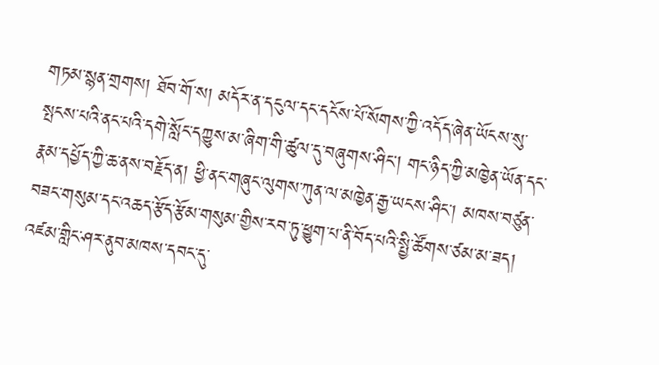གཏམ་སྙན་གྲགས། ཐོབ་གོ་ས། མདོར་ན་དངུལ་དང་དངོས་པོ་སོགས་ཀྱི་འདོད་ཞེན་ཡོངས་སུ་སྤངས་པའི་ནང་པའི་དགེ་སློང་དཀྱུས་མ་ཞིག་གི་ཚུལ་དུ་བཞུགས་ཤིང། གང་ཉིད་ཀྱི་མཁྱེན་ཡོན་དང་རྣམ་དཔྱོད་ཀྱི་ཆ་ནས་བརྗོད་ན། ཕྱི་ནང་གཞུང་ལུགས་ཀུན་ལ་མཁྱེན་རྒྱ་ཡངས་ཤིང་། མཁས་བཙུན་བཟང་གསུམ་དང་འཆད་རྩོད་རྩོམ་གསུམ་གྱིས་རབ་ཏུ་ཕྱུག་པ་ནི་བོད་པའི་སྤྱི་ཚོགས་ཙམ་མ་ཟད། འཛམ་གླིང་ཤར་ནུབ་མཁས་དབང་དུ་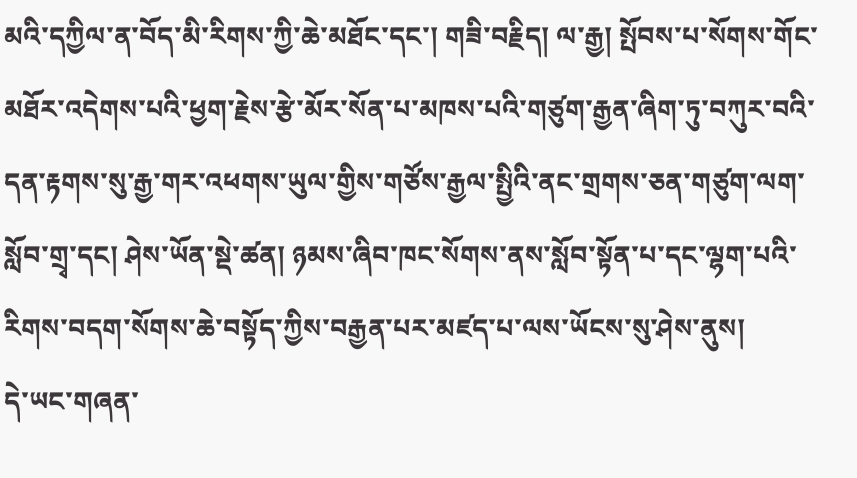མའི་དཀྱིལ་ན་བོད་མི་རིགས་ཀྱི་ཆེ་མཐོང་དང་། གཟི་བརྗིད། ལ་རྒྱ། སྤོབས་པ་སོགས་གོང་མཐོར་འདེགས་པའི་ཕྱག་རྗེས་རྩེ་མོར་སོན་པ་མཁས་པའི་གཙུག་རྒྱན་ཞིག་ཏུ་བཀུར་བའི་དན་རྟགས་སུ་རྒྱ་གར་འཕགས་ཡུལ་གྱིས་གཙོས་རྒྱལ་སྤྱིའི་ནང་གྲགས་ཅན་གཙུག་ལག་སློབ་གྲྭ་དང། ཤེས་ཡོན་སྡེ་ཚན། ཉམས་ཞིབ་ཁང་སོགས་ནས་སློབ་སྟོན་པ་དང་ལྷག་པའི་རིགས་བདག་སོགས་ཆེ་བསྟོད་ཀྱིས་བརྒྱན་པར་མཛད་པ་ལས་ཡོངས་སུ་ཤེས་ནུས།
དེ་ཡང་གཞན་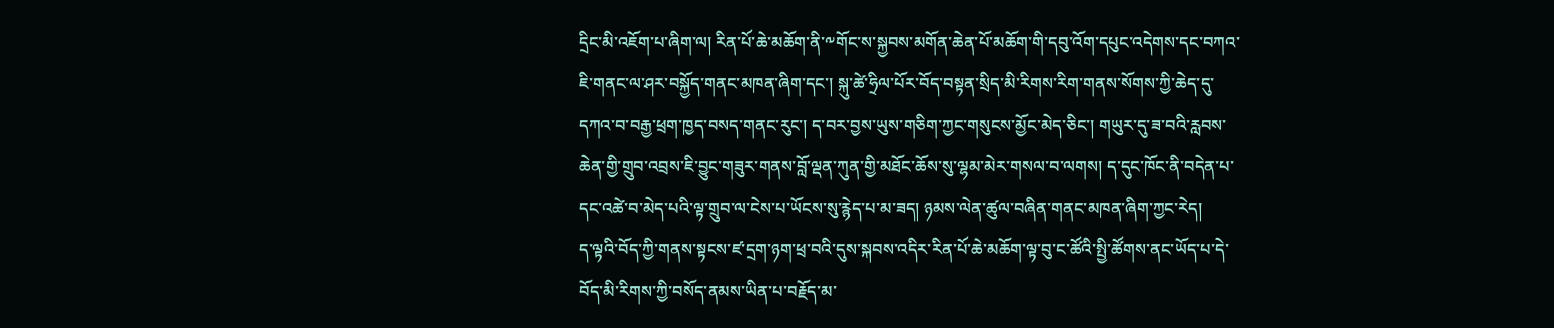དྲིང་མི་འཇོག་པ་ཞིག་ལ། ཪིན་པོ་ཆེ་མཆོག་ནི་༸གོང་ས་སྐྱབས་མགོན་ཆེན་པོ་མཆོག་གི་དབུ་འོག་དཔུང་འདེགས་དང་བཀའ་ཇི་གནང་ལ་ཤར་བསྐྱོད་གནང་མཁན་ཞིག་དང་། སྐུ་ཚེ་ཧྲིལ་པོར་བོད་བསྟན་སྲིད་མི་རིགས་རིག་གནས་སོགས་ཀྱི་ཆེད་དུ་དཀའ་བ་བརྒྱ་ཕྲག་ཁྱད་བསད་གནང་རུང་། ད་བར་བྱས་ཡུས་གཅིག་ཀྱང་གསུངས་མྱོང་མེད་ཅིང་། གཡུར་དུ་ཟ་བའི་རླབས་ཆེན་གྱི་གྲུབ་འབྲས་ཇི་བྱུང་གཟུར་གནས་བློ་ལྡན་ཀུན་གྱི་མཐོང་ཆོས་སུ་ལྷམ་མེར་གསལ་བ་ལགས། ད་དུང་ཁོང་ནི་བདེན་པ་དང་འཚེ་བ་མེད་པའི་ལྟ་གྲུབ་ལ་ངེས་པ་ཡོངས་སུ་རྙེད་པ་མ་ཟད། ཉམས་ལེན་ཚུལ་བཞིན་གནང་མཁན་ཞིག་ཀྱང་རེད།
ད་ལྟའི་བོད་ཀྱི་གནས་སྟངས་ཛ་དྲག་ཉག་ཕྲ་བའི་དུས་སྐབས་འདིར་ཪིན་པོ་ཆེ་མཆོག་ལྟ་བུ་ང་ཚོའི་སྤྱི་ཚོགས་ནང་ཡོད་པ་དེ་བོད་མི་རིགས་ཀྱི་བསོད་ནམས་ཡིན་པ་བརྗོད་མ་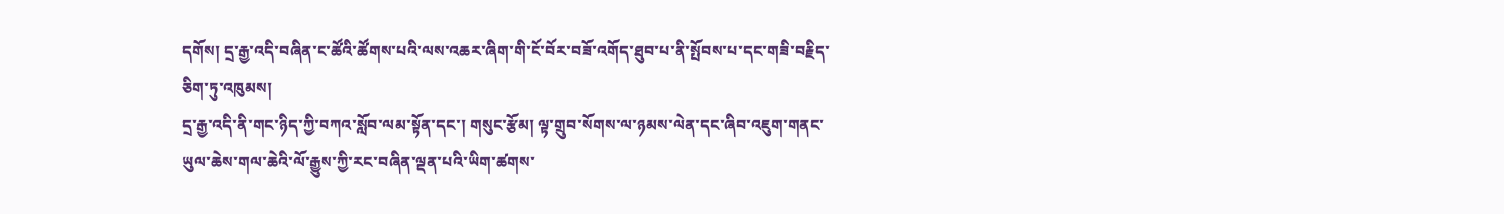དགོས། དྲ་རྒྱ་འདི་བཞིན་ང་ཚོའི་ཚོགས་པའི་ལས་འཆར་ཞིག་གི་ངོ་བོར་བཟོ་འགོད་ཐུབ་པ་ནི་སྤོབས་པ་དང་གཟི་བརྗིད་ཅིག་ཏུ་འཁུམས།
དྲ་རྒྱ་འདི་ནི་གང་ཉིད་ཀྱི་བཀའ་སློབ་ལམ་སྟོན་དང་། གསུང་རྩོམ། ལྟ་གྲུབ་སོགས་ལ་ཉམས་ལེན་དང་ཞིབ་འཇུག་གནང་ཡུལ་ཆེས་གལ་ཆེའི་ལོ་རྒྱུས་ཀྱི་རང་བཞིན་ལྡན་པའི་ཡིག་ཚགས་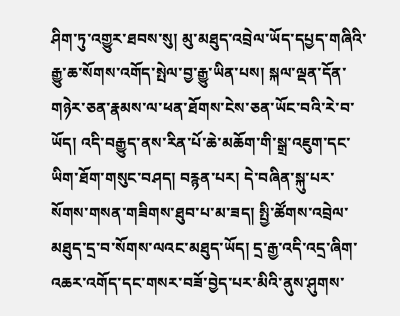ཤིག་ཏུ་འགྱུར་ཐབས་སུ། མུ་མཐུད་འབྲེལ་ཡོད་དཔྱད་གཞིའི་རྒྱུ་ཆ་སོགས་འགོད་སྤེལ་བྱ་རྒྱུ་ཡིན་པས། སྐལ་ལྡན་དོན་གཉེར་ཅན་རྣམས་ལ་ཕན་ཐོགས་ངེས་ཅན་ཡོང་བའི་རེ་བ་ཡོད། འདི་བརྒྱུད་ནས་ཪིན་པོ་ཆེ་མཆོག་གི་སྒྲ་འཇུག་དང་ཡིག་ཐོག་གསུང་བཤད། བརྙན་པར། དེ་བཞིན་སྐུ་པར་སོགས་གསན་གཟིགས་ཐུབ་པ་མ་ཟད། སྤྱི་ཚོགས་འབྲེལ་མཐུད་དྲ་བ་སོགས་ལའང་མཐུད་ཡོད། དྲ་རྒྱ་འདི་འདྲ་ཞིག་འཆར་འགོད་དང་གསར་བཟོ་བྱེད་པར་མིའི་ནུས་ཤུགས་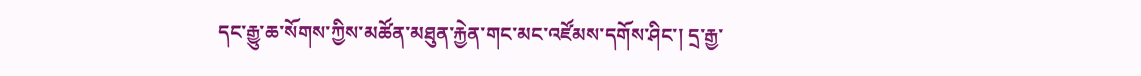དང་རྒྱུ་ཆ་སོགས་ཀྱིས་མཚོན་མཐུན་རྐྱེན་གང་མང་འཛོམས་དགོས་ཤིང་། དྲ་རྒྱ་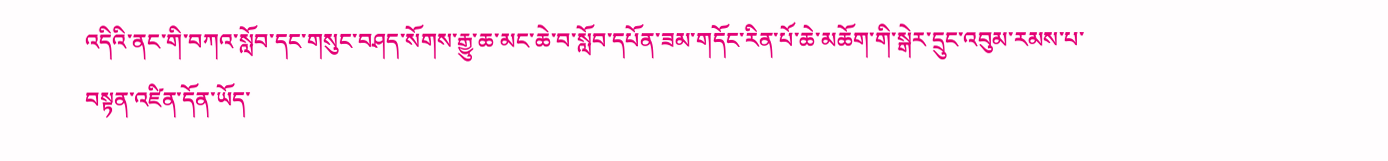འདིའི་ནང་གི་བཀའ་སློབ་དང་གསུང་བཤད་སོགས་རྒྱུ་ཆ་མང་ཆེ་བ་སློབ་དཔོན་ཟམ་གདོང་ཪིན་པོ་ཆེ་མཆོག་གི་སྒེར་དྲུང་འབུམ་རམས་པ་བསྟན་འཛིན་དོན་ཡོད་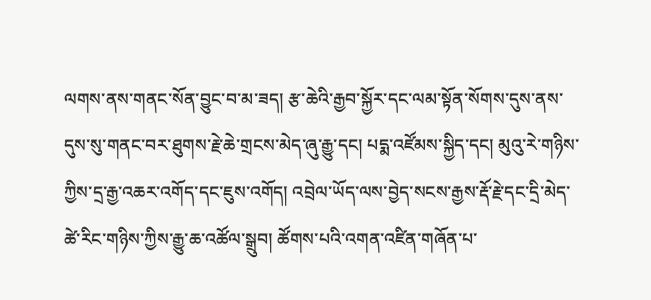ལགས་ནས་གནང་སོན་བྱུང་བ་མ་ཟད། རྩ་ཆེའི་རྒྱབ་སྐྱོར་དང་ལམ་སྟོན་སོགས་དུས་ནས་དུས་སུ་གནང་བར་ཐུགས་རྗེ་ཆེ་གྲངས་མེད་ཞུ་རྒྱུ་དང། པདྨ་འཛོམས་སྐྱིད་དང། མུའུ་རེ་གཉིས་ཀྱིས་དྲ་རྒྱ་འཆར་འགོད་དང་ཇུས་འགོད། འབྲེལ་ཡོད་ལས་བྱེད་སངས་རྒྱས་རྡོ་རྗེ་དང་དྲི་མེད་ཚེ་རིང་གཉིས་ཀྱིས་རྒྱུ་ཆ་འཚོལ་སྒྲུབ། ཚོགས་པའི་འགན་འཛིན་གཞོན་པ་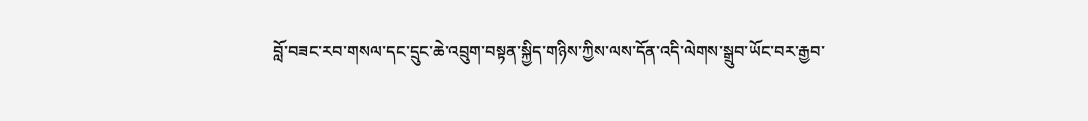བློ་བཟང་རབ་གསལ་དང་དྲུང་ཆེ་འབྲུག་བསྟན་སྐྱིད་གཉིས་ཀྱིས་ལས་དོན་འདི་ལེགས་སྒྲུབ་ཡོང་བར་རྒྱབ་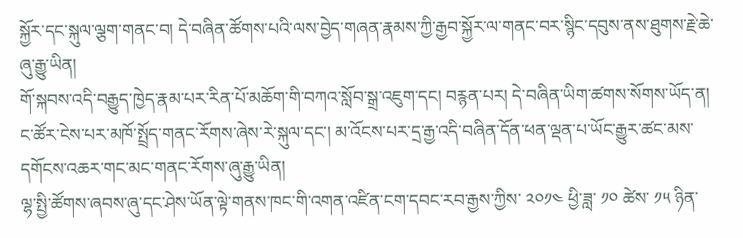སྐྱོར་དང་སྐུལ་ལྕག་གནང་བ། དེ་བཞིན་ཚོགས་པའི་ལས་བྱེད་གཞན་རྣམས་ཀྱི་རྒྱབ་སྐྱོར་ལ་གནང་བར་སྙིང་དབུས་ནས་ཐུགས་རྗེ་ཆེ་ཞུ་རྒྱུ་ཡིན།
གོ་སྐབས་འདི་བརྒྱུད་ཁྱེད་རྣམ་པར་ཪིན་པོ་མཆོག་གི་བཀའ་སློབ་སྒྲ་འཇུག་དང། བརྙན་པར། དེ་བཞིན་ཡིག་ཚགས་སོགས་ཡོད་ན། ང་ཚོར་ངེས་པར་མཁོ་སྤྲོད་གནང་རོགས་ཞེས་རེ་སྐུལ་དང་། མ་འོངས་པར་དྲ་རྒྱ་འདི་བཞིན་དོན་ཕན་ལྡན་པ་ཡོང་རྒྱུར་ཚང་མས་དགོངས་འཆར་གང་མང་གནང་རོགས་ཞུ་རྒྱུ་ཡིན།
ལྷ་སྤྱི་ཚོགས་ཞབས་ཞུ་དང་ཤེས་ཡོན་ལྟེ་གནས་ཁང་གི་འགན་འཛིན་ངག་དབང་རབ་རྒྱས་ཀྱིས་ ༢༠༡༤ ཕྱི་ཟླ་ ༡༠ ཚེས་ ༡༥ ཉིན་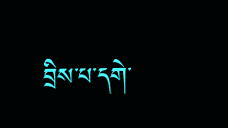བྲིས་པ་དགེ་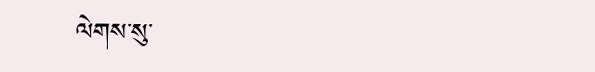ལེགས་སུ་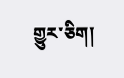གྱུར་ཅིག།